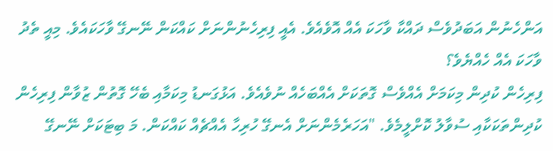އަންހެނުން އަބަދުވެސް ދައްކާ ވާހަކަ އެއް އޮވެއެވެ. އެއީ ފިރިހެނުންނަށް ކައްކަން ނޭނގޭ ވާހަކައެވެ. މިއީ ތެދު ވާހަކަ އެއް ހެއްޔެވެ؟
ފިރިހެން ކުދިން މިކަމަށް އެއްވެސް ގޮތަކަށް އެއްބަހެއް ނުވެއެވެ. އަޅުގަނޑު މިކަމާއި ބެހޭ ގޮތުން ޒުވާން ފިރިހެން ކުދިންތަކަކާއި ސުވާލު ކޮށްލީމެވެ. "އަހަރެމެންނަށް އެނގޭ ހުރިހާ އެއްޗެއް ކައްކަން. މަ ބިޓަކަށް ނޭނގޭ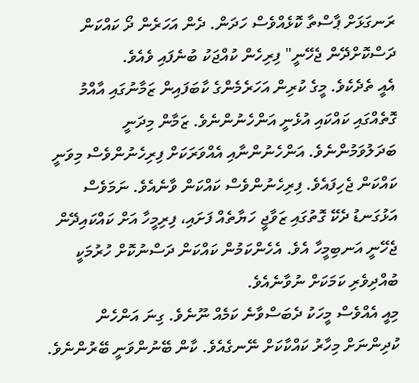ރަނގަޅަށް ޕާސްތާ ކޮޅެއްވެސް ހަދަން. ދެން އަހަރެން ދޯ ކައްކަން ދަސްކޮށްދޭން ޖެހޭނީ" ފިރިހެން ކުއްޖަކު ބުނެފައި ވެއެވެ.
އެއީ ތެދެކެވެ. މީގެ ކުރިން އަހަރެމެންގެ ކާބަފައިން ޒަމާނުގައި އާއްމު ގޮތެއްގައި ކައްކައި އުޅެނީ އަންހެނުންނެވެ. ޒަމާން މިދަނީ ބަދަލުވަމުންނެވެ. އަންހެނުންނާއި އެއްވަރަކަށް ފިރިހެނުންވެސް މިވަނީ ކައްކަން ޖެހިފައެވެ. ފިރިހެނުންވެސް ކައްކަން ވާނެއެވެ. ނަމަވެސް އަޅުގަނޑު ދެކޭ ގޮތުގައި ޒަވާޖީ ހަޔާތެއް ފަށައި، ފިރިމީހާ އަށް ކައްކައިދޭން ޖެހޭނީ އަނބިމީހާ އެވެ. އެހެންކަމުން ކައްކަން ދަސްނުކޮށް ހުރުމަކީ ބުއްދިވެރި ކަމަކަށް ނުވާނެއެވެ.
މިއީ އެއްވެސް މީހަކު ދެބަސްވާނެ ކަމެއް ނޫނެވެ. ގިނަ އަންހެން ކުދިންނަށް މިހާރު ކައްކާކަށް ނޭނގެއެވެ. ކާން ބޭނުންވަނީ ބޭރުންނެވެ.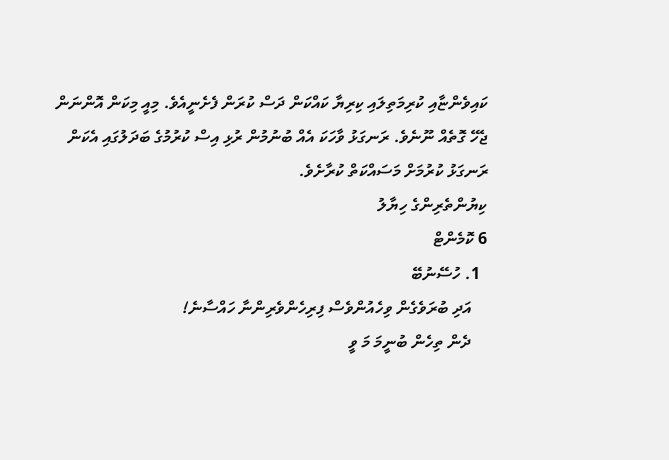ކައިވެންޏާއި ކުރިމަތިލައި ކިރިޔާ ކައްކަން ދަސް ކުރަން ފެށެނީއެވެ. މިއީ މިކަން އޮންނަން ޖެހޭ ގޮތެއް ނޫނެވެ. ރަނގަޅު ވާހަކަ އެއް ބުނުމުން ރުޅި އިސް ކުރުމުގެ ބަދަލުގައި އެކަން ރަނގަޅު ކުރުމަށް މަސައްކަތް ކުރާށެވެ.
ކިޔުންތެރިންގެ ހިޔާލު
6 ކޮމެންޓް
  1. ހުސޭނުބޭ
    އަދި ބުރަވެގެން ވިހެއުންވެސް ފިރިހެންވެރިންނާ ހައްސާނެ!
    ދެން ތިހެން ބުނީމަ މަ ވީ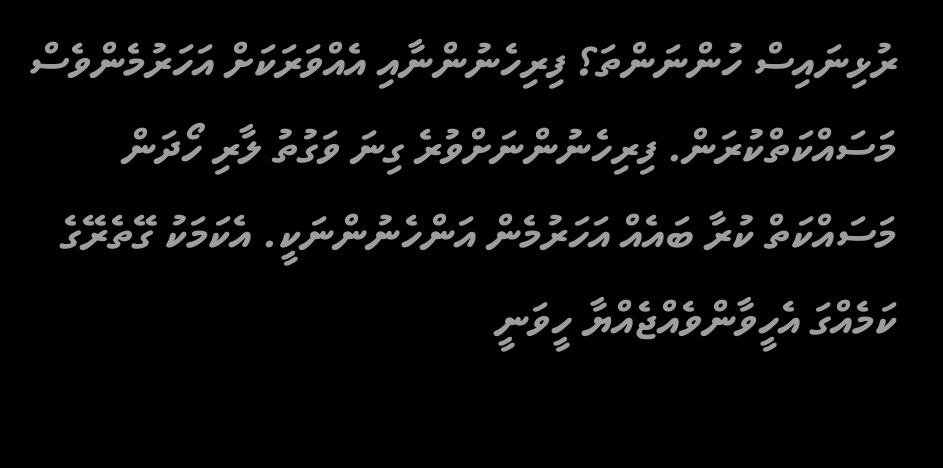ރުޅިނައިސް ހުންނަންތަ؟ ފިރިހެނުންނާއި އެއްވަރަކަށް އަހަރުމެންވެސް މަސައްކަތްކުރަން. ފިރިހެނުންނަށްވުރެ ގިނަ ވަގުތު ލާރި ހޯދަން މަސައްކަތް ކުރާ ބައެއް އަހަރުމެން އަންހެނުންނަކީ. އެކަމަކު ގޭތެރޭގެ ކަމެއްގަ އެހީވާންވެއްޖެއްޔާ ހީވަނީ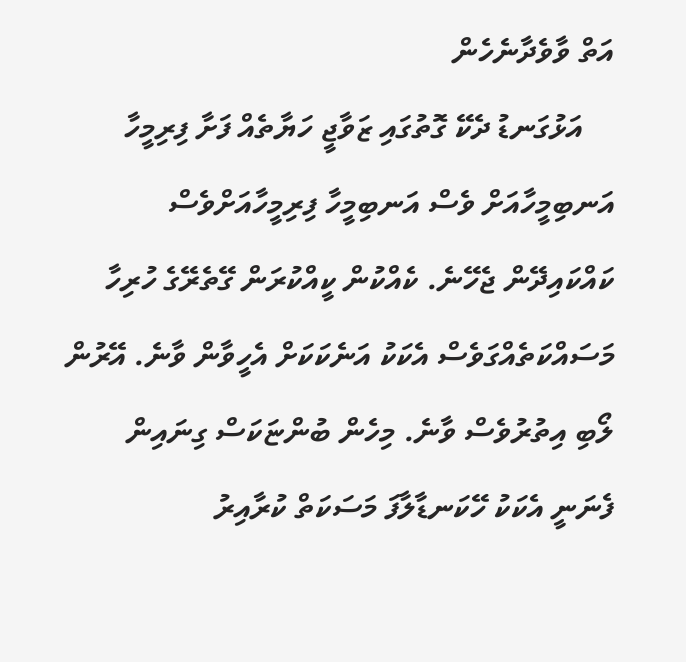އަތް ވާވެދާނެހެން
    އަޅުގަނޑު ދެކޭ ގޮތުގައި ޒަވާޖީ ހަޔާތެއް ފަށާ ފިރިމީހާ އަނބިމީހާއަށް ވެސް އަނބިމީހާ ފިރިމީހާއަށްވެސް ކައްކައިދޭން ޖެހޭނެ. ކެއްކުން ކީއްކުރަން ގޭތެރޭގެ ހުރިހާ މަސައްކަތެއްގަވެސް އެކަކު އަނެކަކަށް އެހީވާން ވާނެ. އޭރުން ލޯބި އިތުރުވެސް ވާނެ. މިހެން ބުންޏަކަސް ގިނައިން ފެނަނީ އެކަކު ހޭކަނޑާލާފަ މަސަކަތް ކުރާއިރު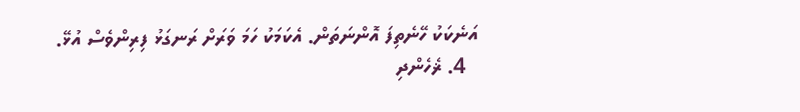އަނެކަކު ހޭނެތިފަ އޮންނަތަން. އެކަމަކު ހަމަ ވަރަށް ރަނގަޅު ފިރިންވެސް އުޅޭ.
  4. ޜެހެންދި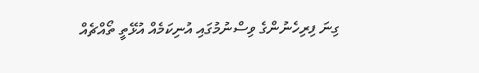ގިނަ ފިރިހެނުންގެ ވިސްނުމުގައި އުނިކަމެއް އުޅޭތީ ތޯއްޗެއް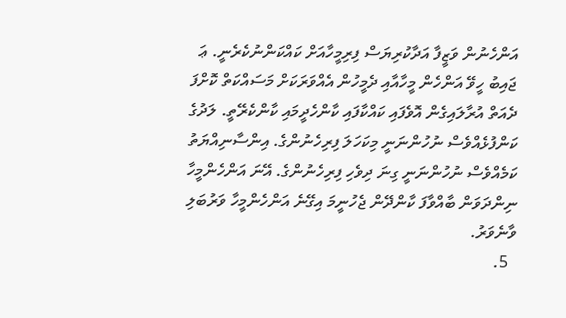އަންހެނުން ވަޒީފާ އަދާކުރިޔަސް ފިރިމީހާއަށް ކައްކަންނުކެރެނީ. ޢަ ޖައިބު ހީވޭ އަންހެން މީހާއާއި ދެމީހުން އެއްވަރަކަށް މަސައްކަތް ކޮށްފަ ދެއަތް އުރާލައިގެން އޮވެފައި ކައްކާފައި ކާންހެދީމައި ކާންކެރޭތީ. ލަދުގެ ކަންފުޅެއްވެސް ނުހުންނަނީ މިކަހަލަ ފިރިހެނުންގެ. އިންސާނިއްޔަތު ކަމެއްވެސް ނުހުންނަނީ ގިނަ ދިވެހި ފިރިހެނުންގެ. އޭނަ އަންހެންމީހާ ނިންދަވަން ބާއްވާފަ ކާންދޭން ޖެހުނީމަ އިގޭނެ އަންހެންމީހާ ވަރުބަލި ވާނެވަރު.
  5.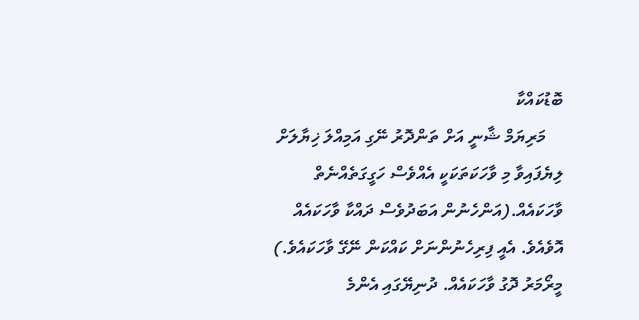ބޮޑުކައްކާ
    މަރިޔަމް ޝާނީ އަށް ތަންދޮރު ނޭގި އަމިއްލަ ޚިޔާލަށް ލިޔެފައިވާ މި ވާހަކަތަކަކީ އެއްވެސް ހަގީގަތެއްނެތް ވާހަކައެއް.(އަންހެނުން އަބަދުވެސް ދައްކާ ވާހަކައެއް އޮވެއެވެ. އެއީ ފިރިހެނުންނަށް ކައްކަން ނޭގޭ ވާހަކައެވެ.) މީރޯމަރު ދޮގު ވާހަކައެއް. ދުނިޔޭގައި އެންމެ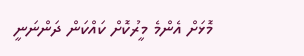މޮޅަށް އެންމެ މީރުކޮށް ކައްކަން ދަންނަނީ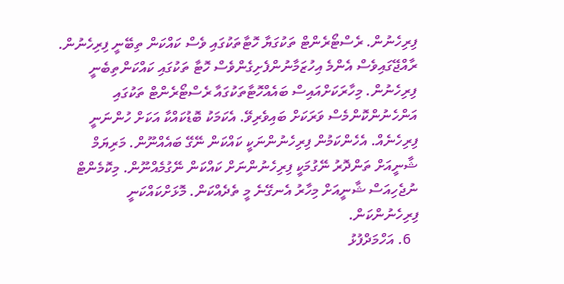ފިރިހެނުން. ރެސްޓޯރެންޓް ތަކުގަޔާ ހޮޓާތަކުގައި ވެސް ކައްކަން ތިބޭނީ ފިރިހެނުން. ރާއްޖޭގައިވެސް އެންމެ އިހުޒަމާނުންފެށިގެންވެސް ހޮޓާ ތަކުގައި ކައްކަންތިބެނީ ފިރިހެނުން. މިހާރަކަށްއައިސް ބައެއްހޮޓާތަކުގައާ ރެސްޓޯރެންޓް ތަކުގައި އަންހެނުންކޮންމެސް ވަރަކަށް ބައިވެރިވޭ. އެކަމަކު ބޮޑުކައްކާ އަކަށް ހުންނަނީ ފިރިހެނެއް. އެހެންކަމުން ފިރިހެނުންނަކީ ކައްކަން ނޭގޭ ބައެއްނޫން. މަރިޔަމް ޝާނީއަށް ތަންދޮރު ނޭގުމަކީ ފިރިހެނުންނަށް ކައްކަން ނޭގުމެއްނޫން. މިކޮމެންޓް ނުޖެހިއަސް ޝާނީއަށް މިހާރު އެނގޭނެ މީ ތެދެއްކަން. މޮޅަށްކައްކަނީ ފިރިހެނުންކަން.
  6. އަހްމަދްފުޅު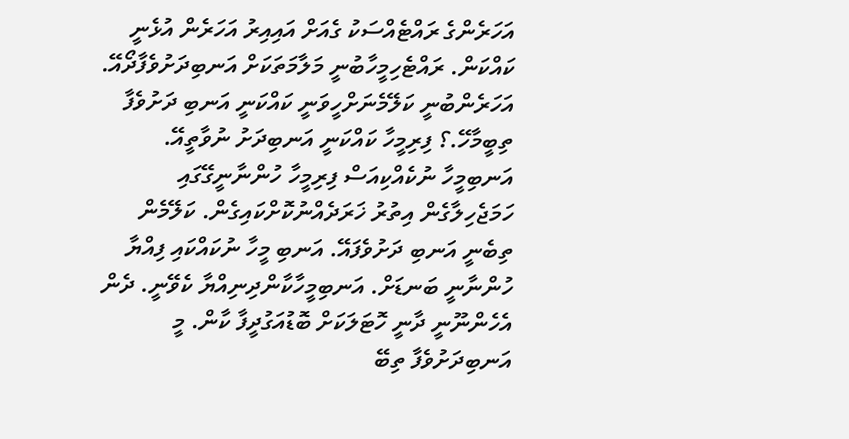އަހަރެންގެ ރައްޓެއްސަކު ގެއަށް އައިއިރު އަހަރެން އުޅެނީ ކައްކަން. ރައްޓެހިމީހާބުނީ މަލާމަތަކަށް އަނބިދަށުވެފާދޯއޭ. އަހަރެންބުނީ ކަލޭމެނަށްހީވަނީ ކައްކަނީ އަނބި ދަށުވެފާ ތިބީމާހޭ.؟ ފިރިމީހާ ކައްކަނީ އަނބިދަށު ނުވާތީއޭ. އަނބިމީހާ ނުކެއްކިއަސް ފިރިމީހާ ހުންނާނީގޭގައި ހަމަޖެހިލާގެން އިތުރު ޚަރަދެއްނުކޮށްކައިގެން. ކަލޭމެން ތިބެނީ އަނބި ދަށުވެފައޭ. އަނބި މީހާ ނުކައްކައި ފިއްޔާ ހުންނާނީ ބަނޑަށް. އަނބިމީހާކާންދިނިއްޔާ ކެވޭނީ. ދެން އެހެންނޫނީ ދާނީ ހޮޓަލަކަށް ބޮޑުއަގުދީފާ ކާން. މީ އަނބިދަށުވެފާ ތިބޭ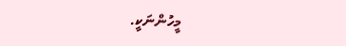މީހުންނަކީ.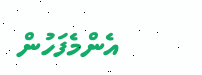އެންމެފަހުން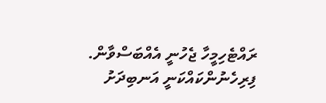ރައްޓެހިމީހާ ޖެހުނީ އެއްބަސްވާން. ފިރިހެނުންކައްކަނީ އަނބިދަށު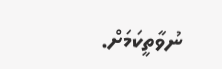ނުވާތީކަމަށް.